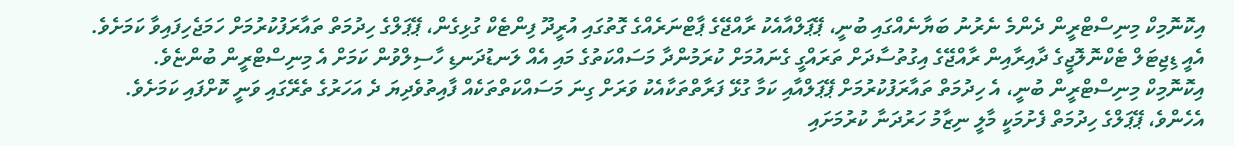އިކޮނޮމިކް މިނިސްޓްރީން ދެންމެ ނެރުނު ބަޔާނެއްގައި ބުނީ، ޕޭޕަލްއާއެކު ރާއްޖޭގެ ޕާޓްނަރެއްގެ ގޮތުގައި އުރީދޫ ފިންޓެކް ގުޅިގެން، ޕޭޕަލްގެ ހިދުމަތް ތައާރަފުކުރުމަށް ހަމަޖެހިފައިވާ ކަމަށެވެ.
އެއީ ޑިޖިޓަލް ޓެކްނޮލޮޖީގެ ދާއިރާއިން ރާއްޖޭގެ އިގުތުސާދަށް ތަރައްގީ ގެނައުމަށް ކުރަމުންދާ މަސައްކަތުގެ މައި އެއް ލަނޑުދަނޑި ހާސިލްވުން ކަމަށް އެ މިނިސްޓްރީން ބުންޏެވެ.
އިކޮނޮމިކް މިނިސްޓްރީން ބުނީ، އެ ހިދުމަތް ތައާރަފުކުރުމަށް ޕޭޕަލްއާއި ކަމާ ގުޅޭ ފަރާތްތަކާއެކު ވަރަށް ގިނަ މަސައްކަތްތަކެއް ފާއިތުވެދިޔަ ދެ އަހަރުގެ ތެރޭގައި ވަނީ ކޮށްފައި ކަމަށެވެ. އެހެންވެ، ޕޭޕަލްގެ ހިދުމަތް ފެށުމަކީ މާލީ ނިޒާމު ހަރުދަނާ ކުރުމަށައި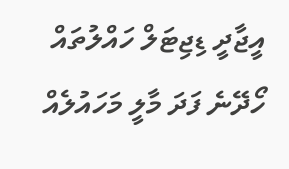އީޖާދީ ޑިޖިޓަލް ހައްލުތައް ހޯދޭނެ ފަދަ މާލީ މަހައުލެއް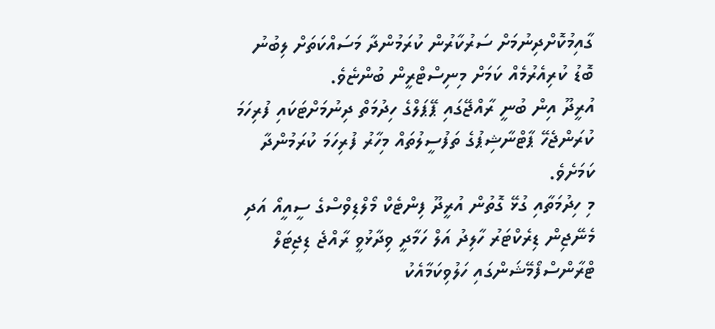ގާއިމުކޮށްދިނުމަށް ސަރުކާރުން ކުރަމުންދާ މަސައްކަތަށް ލިބުނު ބޮޑު ކުރިއެރުމެއް ކަމަށް މިނިސްޓްރީން ބުންޏެވެ.
އުރީދޫ އިން ބުނީ ރާއްޖޭގައި ޕޭޕަލްގެ ހިދުމަތް ދިނުމަށްޓަކައި ފުރިހަމަ ކުރަންޖެހޭ ޕާޓްނާޝިޕުގެ ތަފުސީލުތައް މިހާރު ފުރިހަމަ ކުރަމުންދާ ކަމަށެވެ.
މި ހިދުމަތާއި ގުޅޭ ގޮތުން އުރީދޫ ފިންޓެކް މޯލްޑިވްސްގެ ސީއީއޯ އަދި މެނޭޖިން ޑިރެކްޓަރު ހާލިދު އަލް ހަމާދީ ވިދާޅުވީ ރާއްޖެ ޑިޖިޓަލް ޓްރާންސްފޯމޭޝަންގައި ހަލުވިކަމާއެކު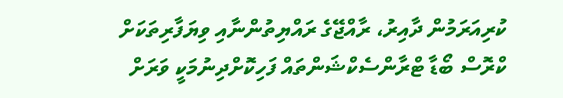ކުރިއަރަމުން ދާއިރު، ރާއްޖޭގެ ރައްޔިތުންނާއި ވިޔަފާރިތަކަށް ކްރޮސް ބޯޑާ ޓްރާންސެކްޝަންތައް ފަހިކޮށްދިނުމަކީ ވަރަށް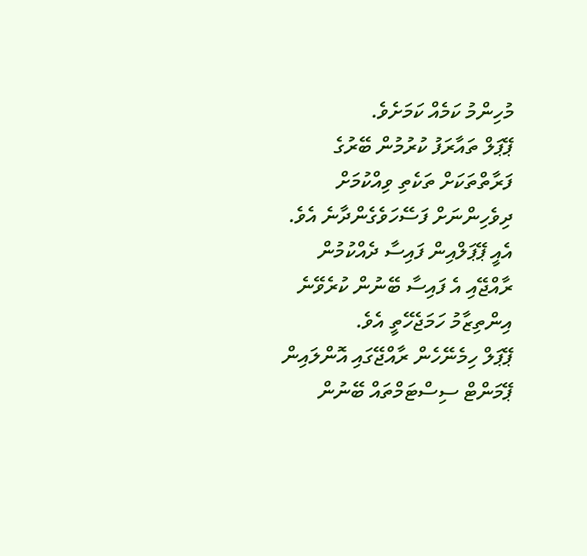މުހިންމު ކަމެއް ކަމަށެވެ.
ޕޭޕަލް ތައާރަފު ކުރުމުން ބޭރުގެ ފަރާތްތަކަށް ތަކެތި ވިއްކުމަށް ދިވެހިންނަށް ފަސޭހަވެގެންދާނެ އެވެ. އެއީ ޕޭޕަލްއިން ފައިސާ ދެއްކުމުން ރާއްޖޭއި އެ ފައިސާ ބޭނުން ކުރެވޭނެ އިންތިޒާމު ހަމަޖެހޭތީ އެވެ.
ޕޭޕަލް ހިމެނޭހެން ރާއްޖޭގައި އޮންލައިން ޕޭމަންޓް ސިސްޓަމްތައް ބޭނުން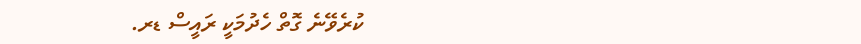ކުރެވޭނެ ގޮތް ހެދުމަކީ ރައީސް ޑރ.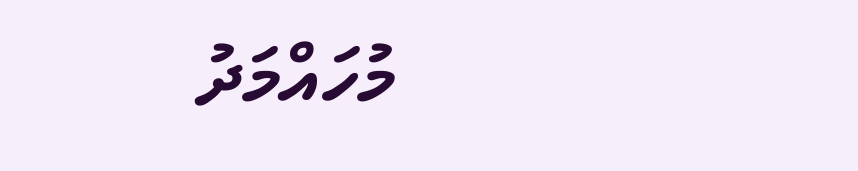މުހައްމަދު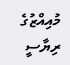މުއިއްޒުގެ ރިޔާސީ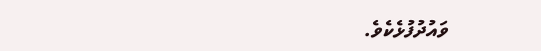ވައުދުފުޅެކެވެ.